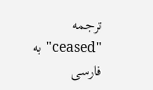ترجمه "ceased" به فارسی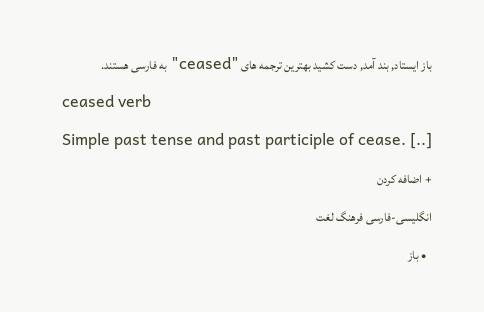باز ایستاد, بند آمد, دست کشید بهترین ترجمه های "ceased" به فارسی هستند.

ceased verb

Simple past tense and past participle of cease. [..]

+ اضافه کردن

انگلیسی-فارسی فرهنگ لغت

  • باز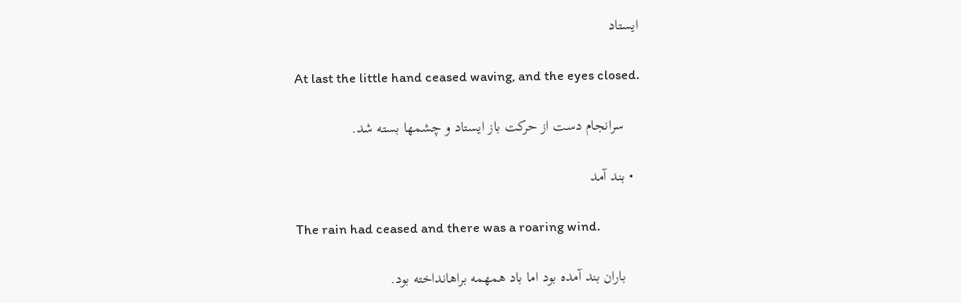ایستاد

    At last the little hand ceased waving, and the eyes closed.

    سرانجام دست از حرکت باز ایستاد و چشمها بسته شد.

  • بند آمد

    The rain had ceased and there was a roaring wind.

    باران بند آمده بود اما باد همهمه براهانداخته بود.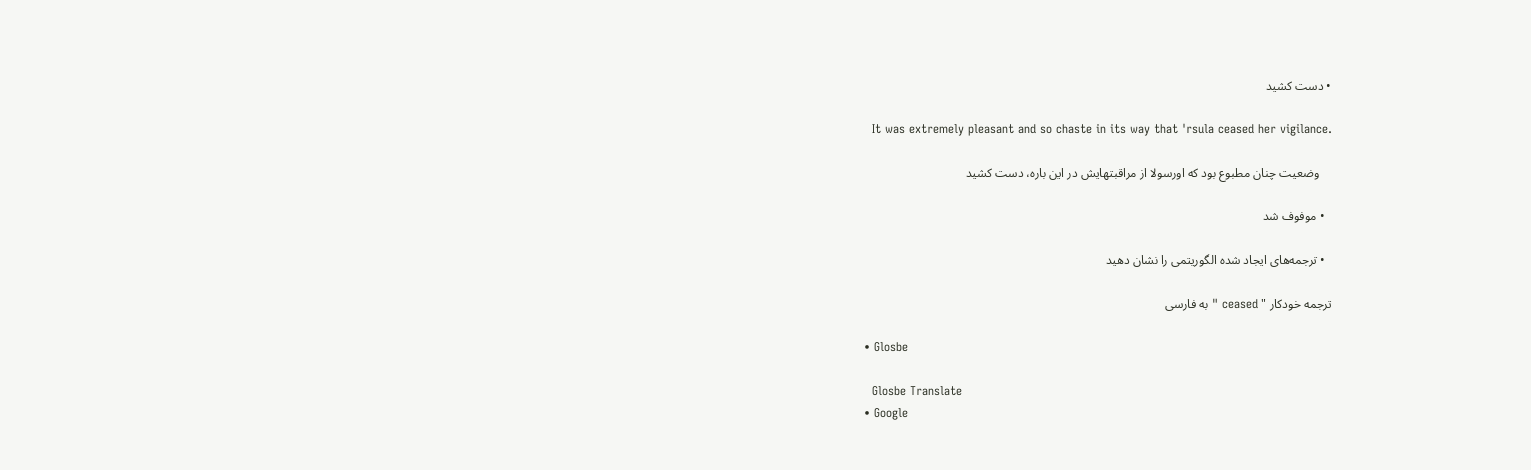• دست کشید

    It was extremely pleasant and so chaste in its way that 'rsula ceased her vigilance.

    وضعیت چنان مطبوع بود که اورسولا از مراقبتهایش در این باره، دست کشید

  • موفوف شد

  • ترجمه‌های ایجاد شده الگوریتمی را نشان دهید

ترجمه خودکار " ceased " به فارسی

  • Glosbe

    Glosbe Translate
  • Google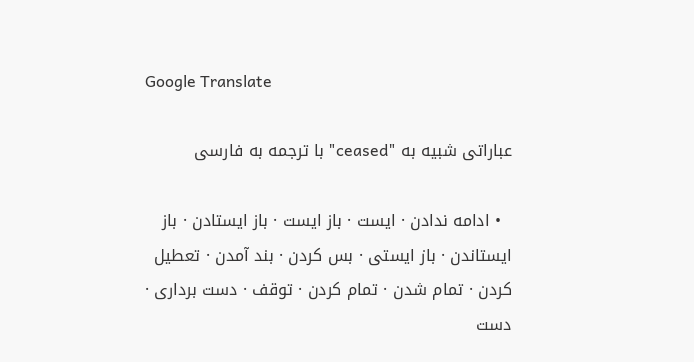Google Translate

عباراتی شبیه به "ceased" با ترجمه به فارسی

  • ادامه ندادن · ایست · باز ایست · باز ایستادن · باز ایستاندن · باز ایستی · بس کردن · بند آمدن · تعطیل کردن · تمام شدن · تمام کردن · توقف · دست برداری · دست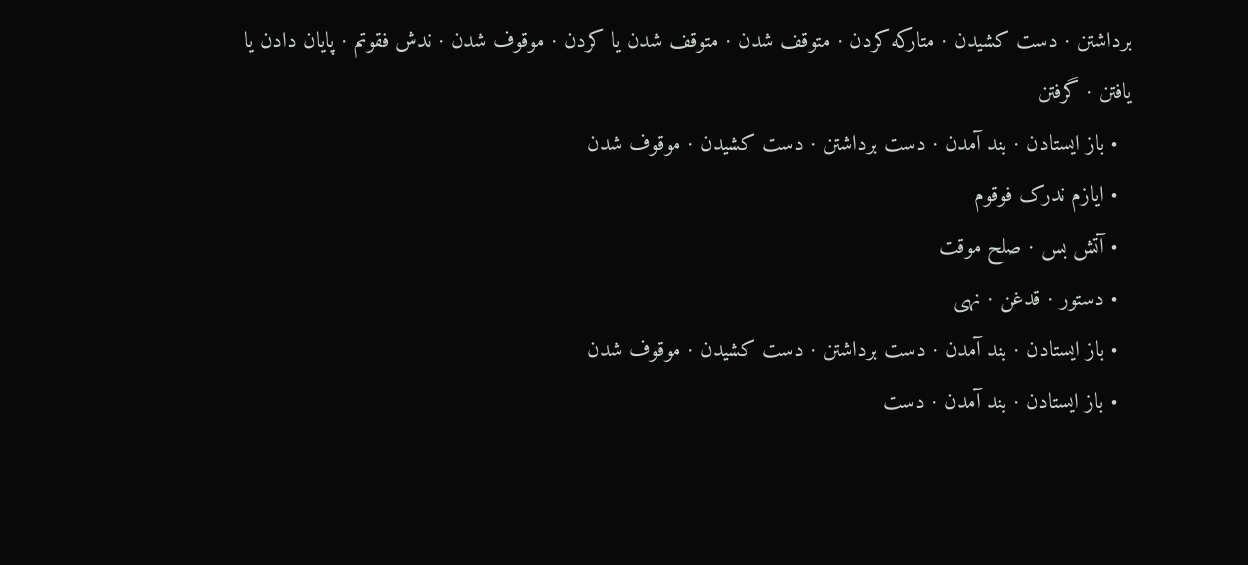برداشتن · دست کشیدن · متارکه کردن · متوقف شدن · متوقف شدن یا کردن · موقوف شدن · ندش فقوتم · پایان دادن یا یافتن · گرفتن
  • باز ایستادن · بند آمدن · دست برداشتن · دست کشیدن · موقوف شدن
  • ایازم ندرک فوقوم
  • آتش بس · صلح موقت
  • دستور · قدغن · نهی
  • باز ایستادن · بند آمدن · دست برداشتن · دست کشیدن · موقوف شدن
  • باز ایستادن · بند آمدن · دست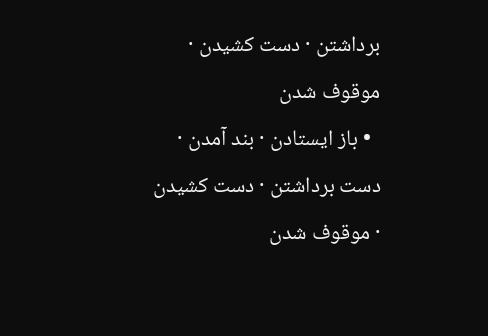برداشتن · دست کشیدن · موقوف شدن
  • باز ایستادن · بند آمدن · دست برداشتن · دست کشیدن · موقوف شدن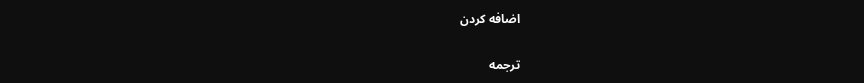اضافه کردن

ترجمه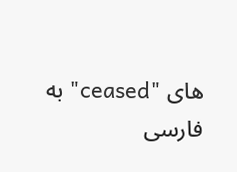های "ceased" به فارسی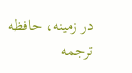در زمینه، حافظه ترجمه